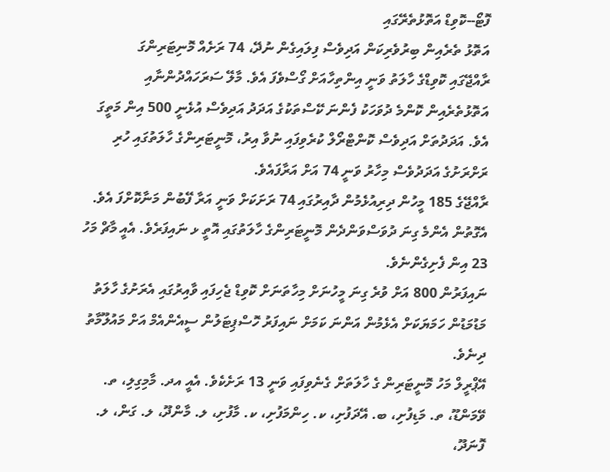ފޮޓޯ--ކޮވިޑް އަތޮޅުތެރޭގައި
އަތޮޅު ތެރެއިން ބިރުވެރިކަން އަދިވެސް ފިލައިގެން ނުދޭ، 74 ރަށެއް މޮނިޓަރިންގަ
ރާއްޖޭގައި ކޮވިޑްގެ ހާލަތު ވަނީ އިންތިހާއަށް ގޯސްވެފަ އެވެ. މާލޭ ސަރަހައްދުންނާއި އަތޮޅުތެރެއިން ކޮންމެ ދުވަހަކު ފެންނަ ކޭސްތަކުގެ އަދަދު އަދިވެސް އުޅެނީ 500 އިން މަތީގަ އެވެ. އަދަދުތަށް އަދިވެސް ކޮންޓްރޯލް ކުރެވިފައި ނުވާ އިރު، މޮނީޓަރިންގެ ހާލަތުގައި ހުރި ރަށްރަށުގެ އަދަދުވެސް މިހާރު ވަނީ 74 އަށް އަރާފައެވެ.
ރާއްޖޭގެ 185 މީހުން ދިރިއުޅެމުން ދާއިރުގައި 74 ރަށަކަށް ވަނީ އަރާ ފޭބުން މަނާކޮށްފަ އެވެ. އެގޮތުން އެންމެ ގިނަ ދުވަސްވަންދެން މޮނީޓަރިންގެ ހާލަތުގައި އޮތީ ޅ ނައިފަރެވެ. އެއީ މާޗް މަހު 23 އިން ފެށިގެންނެވެ.
ނައިފަރުން 800 އަށް ވުރެ ގިނަ މީހުނަށް މިހާތަނަށް ކޮވިޑް ޖެހިފައި ވާއިރުގައި އެރަށުގެ ހާލަތު މަޑުމަޑުން ހަމަޔަކަށް އެޅެމުން އަންނަ ކަމަށް ނައިފަރު ހޮސްޕިޓަލުން ސީއެންއެމް އަށް މައުލޫމާތު ދިނެވެ.
އޭޕްރީލް މަހު މޮނީޓަރިން ގެ ހާލަތަށް ގެނެވިފައި ވަނީ 13 ރަށެކެވެ. އެއީ އދ. މާމިގިލި، ތ. ވޭމަންޑޫ، ތ. މަޑިފުށި، ބ. އޭދަފުށި، ކ. ހިންމަފުށި، ކ. މާފުށި، ލ. މާންދޫ، ލ. ގަން، ލ. ފޮނަދޫ،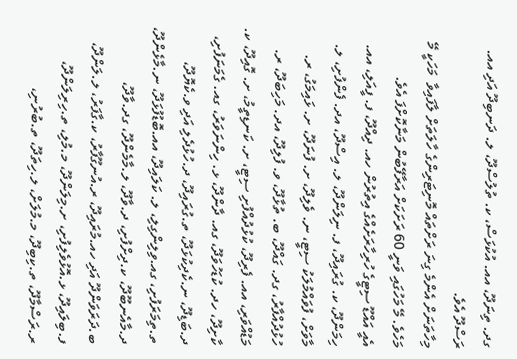ގދ. ތިނަދޫ، އއ. އުކުޅަސް، ކ. ތުލުސްދޫ، ލ. ދަނބިދޫ އަދި އއ. ރަސްދޫ އެވެ.
މިހާތަނަށް އެންމެ ގިނަ ރަށްތައް މޮނިޓަރިންގެ ހާލަތަށް ލާފައިވާ  މަހަކީ މޭ މަހެވެ. މޭ މަހުގައި ވަނީ 60 ރަށަކަށް އަރާފޭބުން މަނާކޮށްފަ އެވެ.
އެއީ އައްޑޫ ސިޓީގެ ހުރިހާރަށެއްގެ އިތުރުން ހއ. ދިއްދޫ، ފ. ފީއަލި، އއ. ހިމަންދޫ، ކ. ގުރައިދޫ، ފ. ނިލަންދޫ، ލ. އިސްދޫ، އދ. ފެންފުށި، ލ. މާވަށް، ފުވައްމުލަކު ސިޓީ، ނ. ވެލިދޫ، ށ. ފުނަދޫ، ށ. ޅައިމަގު، ރ. ހުޅުދުއްފާރު، ގދ. ގައްދޫ، ބ. ތުޅާދޫ، ވ. ފުލިދޫ، އދ. މަހިބަދޫ، ރ. މަޑުއްވަރި، އއ. ފެރިދޫ، ކުޅުދުއްފުށި ސިޓީ، ށ. ކަނޑިތީމު، ށ. ގޮއިދޫ، ކ. ކާށިދޫ، ހދ. ކުޑަހުވަދޫ، ގއ. ދާންދޫ، ޅ. ހިންނަވަރު، ގއ. ގެމަނަފުށި، ދ.ބަޑިދޫ، ނ.ކެދިކުޅަދޫ، ތ.ގުރައިދޫ، ދ.ހުޅުދެލި އަދި ވ.ކެޔޮދޫ، ތ.ތިމަރަފުށި، ގއ.ވިލިންގިލި، ލ. ކަލައިދޫ، އއ.ބޮޑުފުޅަދޫ، ނ.މާޅެންދޫ، ދ.މާއެނބޫދޫ، ކ.ދިށްފުށި، ދ.ވާދޫ، ލ.މާމެންދޫ، ގދ.ވާދޫ، ބ.ދަރަވަންދޫ އަދި ހއ.މުރައިދޫ، ރ.އުނގޫފާރު، ކ.ގާފަރު، ލ.ލަންދޫ، ފ.ބިލައިދޫ، ޅ.އޮޅުވެލިފުށި، ށ.މިލަންދޫ، މ.މުލި، ތ.ހިރިލަންދޫ، ރ.ރަސްމާދޫ، ތ.ކިބިދޫ، މ.މުލަށް، ލ.ހިތަދޫ، ތ.ބުރުނި،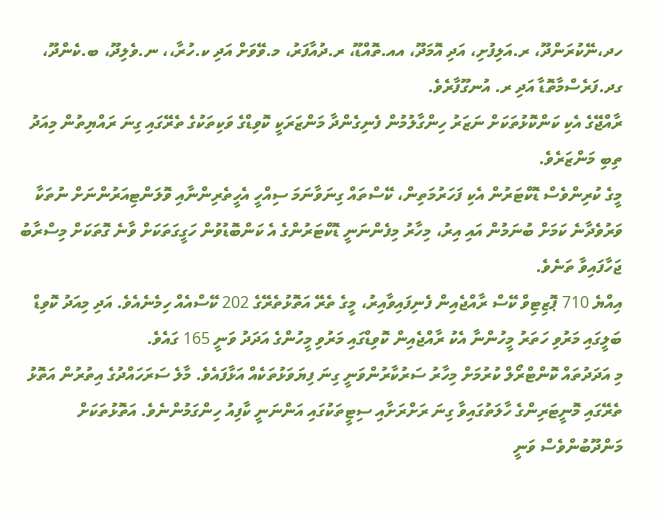ހދ،ނޭކުރަންދޫ، ރ.އަލިފުށި، އަދި އޮމަދޫ، އއ.ތޮއްޑޫ، ރ.ދުއާފަރު، މ.ވޭވަށް އަދި ކ.ހުރާ،، ނ.ވެލިދޫ، ބ.ކެންދޫ، ގދ.ފަރެސްމާތޮޑާ އަދި ރ. އުނގޫފާރެވެ.
ރާއްޖޭގެ އެކި ކަންކޮޅުތަކަށް ނަޒަރު ހިންގާލުމުން ފެނިގެންދާ މަންޒަރަކީ ކޮވިޑްގެ ވަކިތަކުގެ ތެރޭގައި ގިނަ ރައްޔިތުން މިއަދު ތިބި މަންޒަރެވެ.
މީގެ ކުރިންވެސް ޑޮކްޓަރުން އެކި ފަހަރުމަތިން، ކޭސްތައް ގިނަވާނަމަ ސިއްހީ އެހީތެރިންނާއި ވޮލަންޓިއަރުންނަށް ނުތަކާ ވަރުވެދާނެ ކަމަށް ބުނަމުން އައި އިރު، މިހާރު މިފެންނަނީ ޑޮކްޓަރުންގެ އެ ކަންބޮޑުވުން ހަގީގަތަކަށް ވާނެ ގޮތަކަށް މިސްރާބު ޖަހާފައިވާ ތަނެވެ.
އިއްޔެ 710 ޕޮޒިޓިވް ކޭސް ރާއްޖެއިން ފެނިފައިވާއިރު، މީގެ ތެރޭ އަތޮޅުތެރޭގެ 202 ކޭސްއެއް ހިމެނެއެވެ. އަދި މިއަދު ކޮވިޑް ބަލީގައި މަރުވި ހަތަރު މީހުންނާ އެކު ރާއްޖެއިން ކޮވިޑްގައި މަރުވި މީހުންގެ އަދަދު ވަނީ 165 ގައެވެ.
މި އަދަދުތައް ކޮންޓްރޯލް ކުރުމަށް މިހާރު ސަރުކާރުންވަނީ ގިނަ ފިޔަވަޅުތަކެއް އަޅާފައެވެ. މާލެ ސަރަހައްދުގެ އިތުރުން އަތޮޅު ތެރޭގައި މޮނީޓަރިންގެ ހާލަތުގައިވާ ގިނަ ރަށްރަށާއި ސިޓީތަކުގައި އަންނަނީ ކާފިއު ހިންގަމުންނެވެ. އަތޮޅުތަކަށް މަންދޫބުންވެސް ވަނީ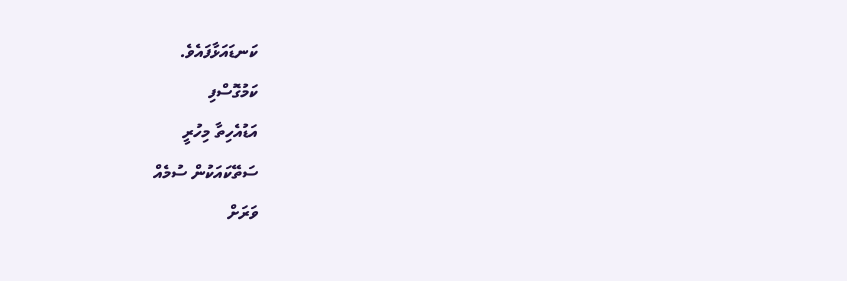ކަނޑައަޅާފައެވެ.
ކަމުގޮސްފި
އަޑުއެހިތާ މިހުރީ
ސަތޭކައަކުން ސުމެއް
ވަރަށް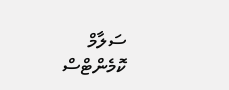ސަލާމް
ކޮމެންޓްސް